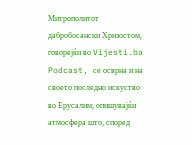Митрополитот дабробосански Хризостом, говорејќи во Vijesti.ba Podcast, се осврна и на своето последно искуство во Ерусалим, опишувајќи атмосфера што, според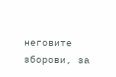неговите зборови, за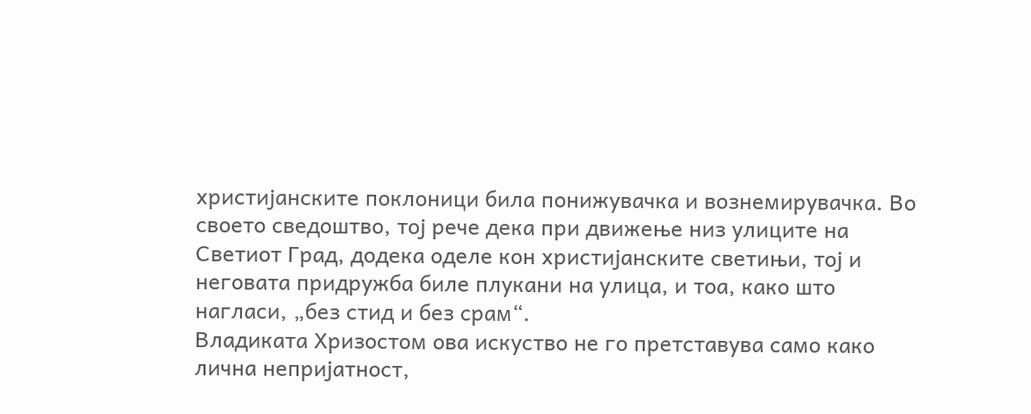христијанските поклоници била понижувачка и вознемирувачка. Во своето сведоштво, тој рече дека при движење низ улиците на Светиот Град, додека оделе кон христијанските светињи, тој и неговата придружба биле плукани на улица, и тоа, како што нагласи, „без стид и без срам“.
Владиката Хризостом ова искуство не го претставува само како лична непријатност,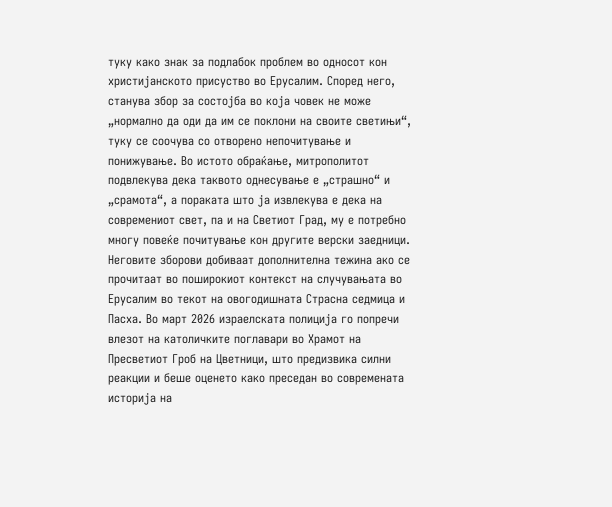туку како знак за подлабок проблем во односот кон христијанското присуство во Ерусалим. Според него, станува збор за состојба во која човек не може „нормално да оди да им се поклони на своите светињи“, туку се соочува со отворено непочитување и понижување. Во истото обраќање, митрополитот подвлекува дека таквото однесување е „страшно“ и „срамота“, а пораката што ја извлекува е дека на современиот свет, па и на Светиот Град, му е потребно многу повеќе почитување кон другите верски заедници.
Неговите зборови добиваат дополнителна тежина ако се прочитаат во поширокиот контекст на случувањата во Ерусалим во текот на овогодишната Страсна седмица и Пасха. Во март 2026 израелската полиција го попречи влезот на католичките поглавари во Храмот на Пресветиот Гроб на Цветници, што предизвика силни реакции и беше оценето како преседан во современата историја на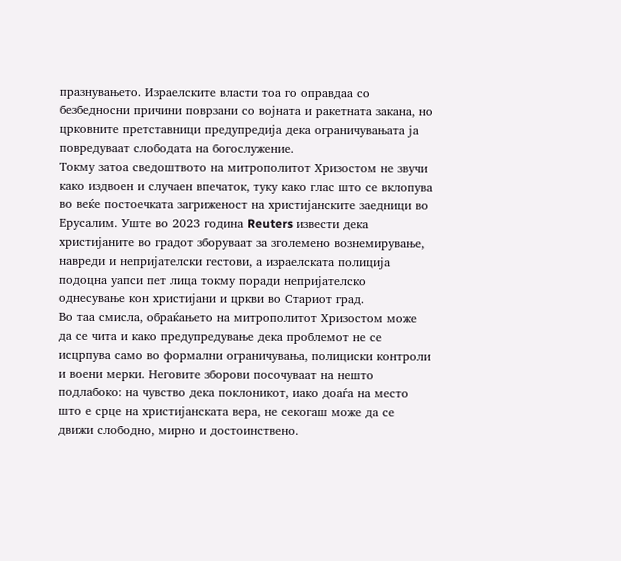празнувањето. Израелските власти тоа го оправдаа со безбедносни причини поврзани со војната и ракетната закана, но црковните претставници предупредија дека ограничувањата ја повредуваат слободата на богослужение.
Токму затоа сведоштвото на митрополитот Хризостом не звучи како издвоен и случаен впечаток, туку како глас што се вклопува во веќе постоечката загриженост на христијанските заедници во Ерусалим. Уште во 2023 година Reuters извести дека христијаните во градот зборуваат за зголемено вознемирување, навреди и непријателски гестови, а израелската полиција подоцна уапси пет лица токму поради непријателско однесување кон христијани и цркви во Стариот град.
Во таа смисла, обраќањето на митрополитот Хризостом може да се чита и како предупредување дека проблемот не се исцрпува само во формални ограничувања, полициски контроли и воени мерки. Неговите зборови посочуваат на нешто подлабоко: на чувство дека поклоникот, иако доаѓа на место што е срце на христијанската вера, не секогаш може да се движи слободно, мирно и достоинствено.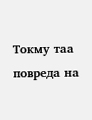Токму таа повреда на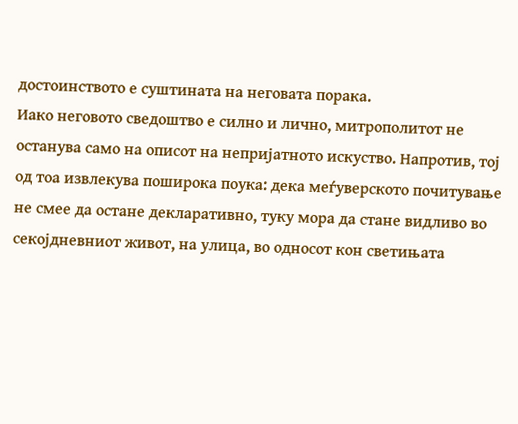достоинството е суштината на неговата порака.
Иако неговото сведоштво е силно и лично, митрополитот не останува само на описот на непријатното искуство. Напротив, тој од тоа извлекува поширока поука: дека меѓуверското почитување не смее да остане декларативно, туку мора да стане видливо во секојдневниот живот, на улица, во односот кон светињата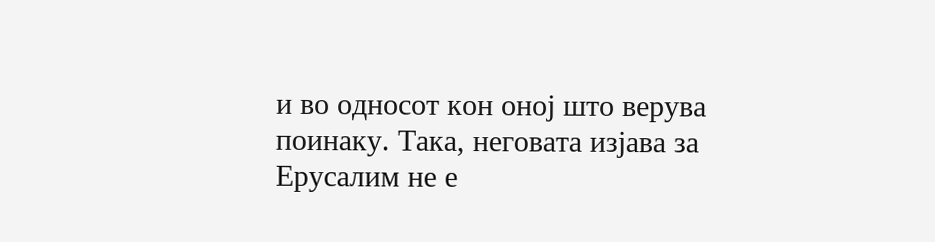и во односот кон оној што верува поинаку. Така, неговата изјава за Ерусалим не е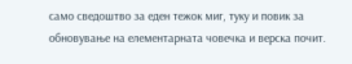само сведоштво за еден тежок миг, туку и повик за обновување на елементарната човечка и верска почит.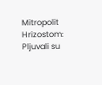Mitropolit Hrizostom: Pljuvali su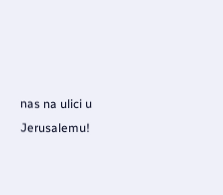nas na ulici u Jerusalemu!